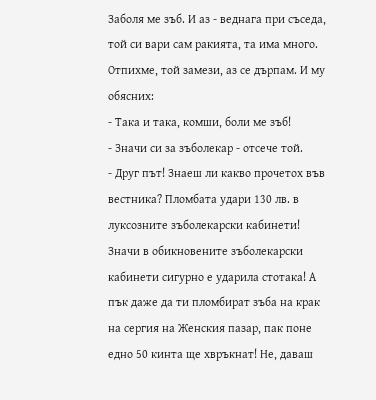Заболя ме зъб. И аз - веднага при съседа, той си вари сам ракията, та има много.
Отпихме, той замези, аз се дърпам. И му обясних:
- Така и така, комши, боли ме зъб!
- Значи си за зъболекар - отсече той.
- Друг път! Знаеш ли какво прочетох във вестника? Пломбата удари 130 лв. в луксозните зъболекарски кабинети! Значи в обикновените зъболекарски кабинети сигурно е ударила стотака! А пък даже да ти пломбират зъба на крак на сергия на Женския пазар, пак поне едно 50 кинта ще хвръкнат! Не, даваш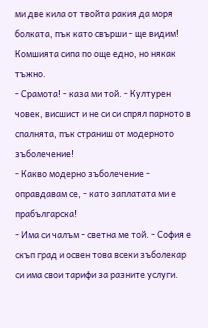ми две кила от твойта ракия да моря болката, пък като свърши - ще видим!
Комшията сипа по още едно, но някак тъжно.
- Срамота! - каза ми той. - Културен човек, висшист и не си си спрял парното в спалнята, пък страниш от модерното зъболечение!
- Какво модерно зъболечение - оправдавам се, - като заплатата ми е прабългарска!
- Има си чалъм - светна ме той. - София е скъп град и освен това всеки зъболекар си има свои тарифи за разните услуги.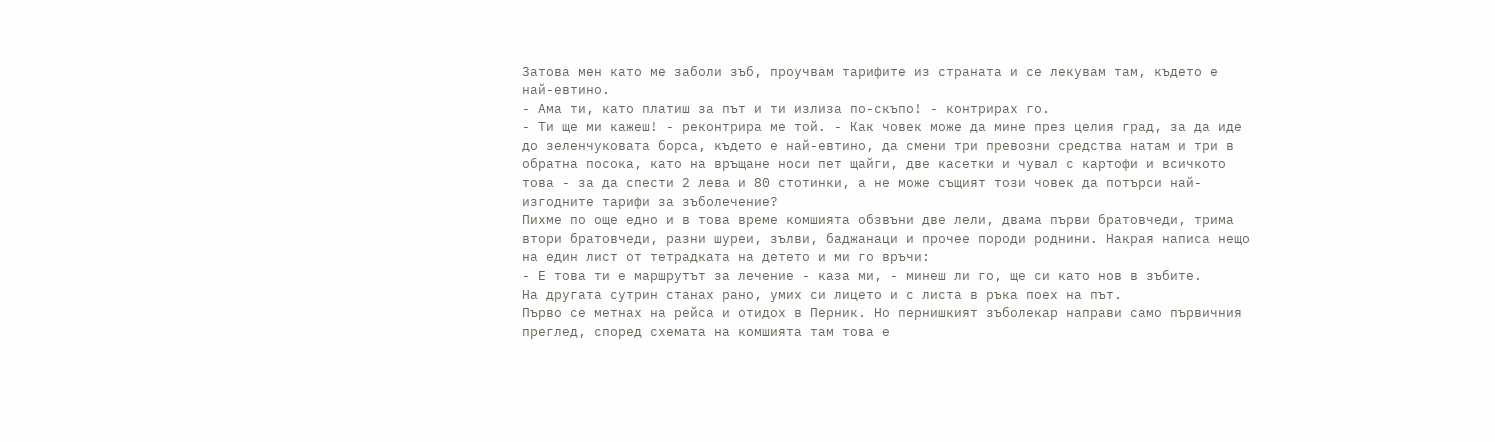Затова мен като ме заболи зъб, проучвам тарифите из страната и се лекувам там, където е най-евтино.
- Ама ти, като платиш за път и ти излиза по-скъпо! - контрирах го.
- Ти ще ми кажеш! - реконтрира ме той. - Как човек може да мине през целия град, за да иде до зеленчуковата борса, където е най-евтино, да смени три превозни средства натам и три в обратна посока, като на връщане носи пет щайги, две касетки и чувал с картофи и всичкото това - за да спести 2 лева и 80 стотинки, а не може същият този човек да потърси най-изгодните тарифи за зъболечение?
Пихме по още едно и в това време комшията обзвъни две лели, двама първи братовчеди, трима втори братовчеди, разни шуреи, зълви, баджанаци и прочее породи роднини. Накрая написа нещо на един лист от тетрадката на детето и ми го връчи:
- Е това ти е маршрутът за лечение - каза ми, - минеш ли го, ще си като нов в зъбите.
На другата сутрин станах рано, умих си лицето и с листа в ръка поех на път.
Първо се метнах на рейса и отидох в Перник. Но пернишкият зъболекар направи само първичния преглед, според схемата на комшията там това е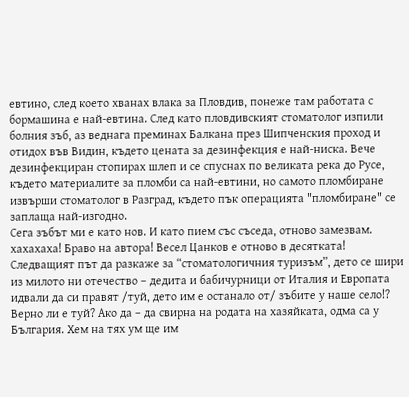евтино, след което хванах влака за Пловдив, понеже там работата с бормашина е най-евтина. След като пловдивският стоматолог изпили болния зъб, аз веднага преминах Балкана през Шипченския проход и отидох във Видин, където цената за дезинфекция е най-ниска. Вече дезинфекциран стопирах шлеп и се спуснах по великата река до Русе, където материалите за пломби са най-евтини, но самото пломбиране извърши стоматолог в Разград, където пък операцията "пломбиране" се заплаща най-изгодно.
Сега зъбът ми е като нов. И като пием със съседа, отново замезвам.
хахахаха! Браво на автора! Весел Цанков е отново в десятката!
Следващият път да разкаже за “стоматологичния туризъм”, дето се шири из милото ни отечество – дедита и бабичурници от Италия и Европата идвали да си правят /туй, дето им е останало от/ зъбите у наше село!? Верно ли е туй? Ако да – да свирна на родата на хазяйката, одма са у България. Хем на тях ум ще им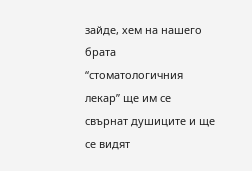зайде, хем на нашего брата “стоматологичния лекар” ще им се свърнат душиците и ще се видят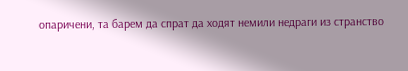опаричени, та барем да спрат да ходят немили недраги из странство